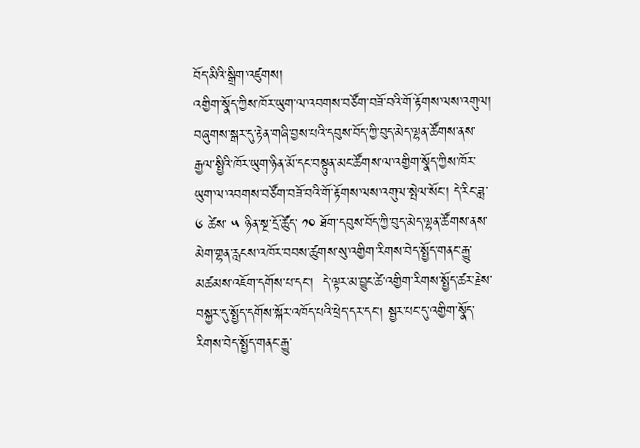བོད་མིའི་སྒྲིག་འཛུགས།
འགྱིག་སྣོད་ཀྱིས་ཁོར་ཡུག་ལ་འབགས་བཙོག་བཟོ་བའི་གོ་རྟོགས་ལས་འགུལ།
བཞུགས་སྒར་དུ་རྟེན་གཞི་བྱས་པའི་དབུས་བོད་ཀྱི་བུད་མེད་ལྷན་ཚོགས་ནས་རྒྱལ་སྤྱིའི་ཁོར་ཡུག་ཉིན་མོ་དང་བསྟུན་མང་ཚོགས་ལ་འགྱིག་སྣོད་ཀྱིས་ཁོར་ཡུག་ལ་འབགས་བཙོག་བཟོ་བའི་གོ་རྟོགས་ལས་འགུལ་སྤེལ་སོང་། དེ་རིང་ཟླ་ ༦ ཚེས་ ༥ ཉིན་སྔ་དྲོ་ཚོུད་ ༡༠ ཐོག་དབུས་བོད་ཀྱི་བུད་མེད་ལྷན་ཚོགས་ནས་མེག་གྷན་རླངས་འཁོར་བབས་ཚུགས་སུ་འགྱིག་རིགས་བེད་སྤྱོད་གནང་རྒྱུ་མཚམས་འཇོག་དགོས་པ་དང་།  དེ་ལྟར་མ་བྱུང་ཚེ་འགྱིག་རིགས་སྤྱོད་ཚར་རྗེས་བསྐྱར་དུ་སྤྱོད་དགོས་སྐོར་འཁོད་པའི་ཕྲེད་དར་དང། སྦྱར་པང་དུ་འགྱིག་སྣོད་རིགས་བེད་སྤྱོད་གནང་རྒྱུ་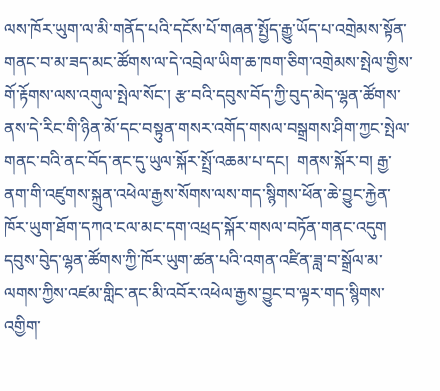ལས་ཁོར་ཡུག་ལ་མི་གནོད་པའི་དངོས་པོ་གཞན་སྤྱོད་རྒྱུ་ཡོད་པ་འགྲེམས་སྟོན་གནང་བ་མ་ཟད་མང་ཚོགས་ལ་དེ་འབྲེལ་ཡིག་ཆ་ཁག་ཅིག་འགྲེམས་སྤེལ་གྱིས་གོ་རྟོགས་ལས་འགུལ་སྤེལ་སོང་། རྩ་བའི་དབུས་བོད་ཀྱི་བུད་མེད་ལྷན་ཚོགས་ནས་དེ་རིང་གི་ཉིན་མོ་དང་བསྟུན་གསར་འགོད་གསལ་བསྒྲགས་ཤིག་ཀྱང་སྤེལ་གནང་བའི་ནང་བོད་ནང་དུ་ཡུལ་སྐོར་སྤྲོ་འཆམ་པ་དང།  གནས་སྐོར་བ། རྒྱ་ནག་གི་འཛུགས་སྐྲུན་འཕེལ་རྒྱས་སོགས་ལས་གད་སྙིགས་ཕོན་ཆེ་བྱུང་རྐྱེན་ཁོར་ཡུག་ཐོག་དཀའ་ངལ་མང་དག་འཕྲད་སྐོར་གསལ་བཏོན་གནང་འདུག དབུས་བེུད་ལྷན་ཚོགས་ཀྱི་ཁོར་ཡུག་ཚན་པའི་འགན་འཛིན་ཟླ་བ་སྒྲོལ་མ་ལགས་ཀྱིས་འཛམ་གླིང་ནང་མི་འབོར་འཕེལ་རྒྱས་བྱུང་བ་ལྟར་གད་སྙིགས་འགྱིག་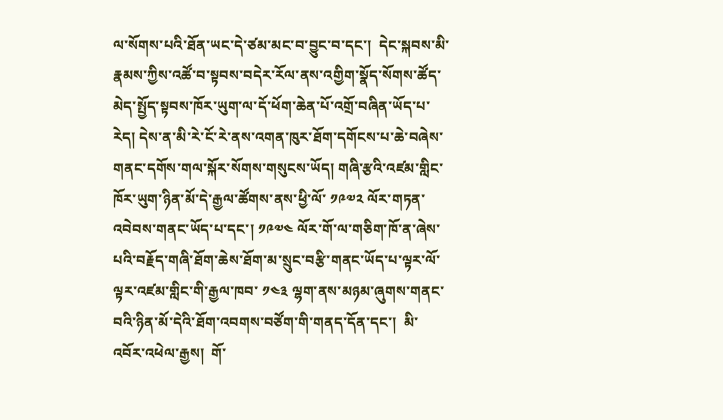ལ་སོགས་པའི་ཐོན་ཡང་དེ་ཙམ་མང་བ་བྱུང་བ་དང་།  དེང་སྐབས་མི་རྣམས་ཀྱིས་འཚོ་བ་སྟབས་བདེར་རོལ་ནས་འགྱིག་སྣོད་སོགས་ཚོད་མེད་སྤྱོད་སྟབས་ཁོར་ཡུག་ལ་དོ་ཕོག་ཆེན་པོ་འགྲོ་བཞིན་ཡོད་པ་རེད། དེས་ན་མི་རེ་ངོ་རེ་ནས་འགན་ཁུར་ཐོག་དགོངས་པ་ཆེ་བཞེས་གནང་དགོས་གལ་སྐོར་སོགས་གསུངས་ཡོད། གཞི་རྩའི་འཛམ་གླིང་ཁོར་ཡུག་ཉིན་མོ་དེ་རྒྱལ་ཚོགས་ནས་ཕྱི་ལོ་ ༡༩༧༢ ལོར་གཏན་འབེབས་གནང་ཡོད་པ་དང་། ༡༩༧༤ ལོར་གོ་ལ་གཅིག་ཁོ་ན་ཞེས་པའི་བརྗོད་གཞི་ཐོག་ཆེས་ཐོག་མ་སྲུང་བརྩི་གནང་ཡོད་པ་ལྟར་ལོ་ལྟར་འཛམ་གླིང་གི་རྒྱལ་ཁབ་ ༡༤༣ ལྷག་ནས་མཉམ་ཞུགས་གནང་བའི་ཉིན་མོ་དེའི་ཐོག་འབགས་བཙོག་གི་གནད་དོན་དང་།  མི་འབོར་འཕེལ་རྒྱས།  གོ་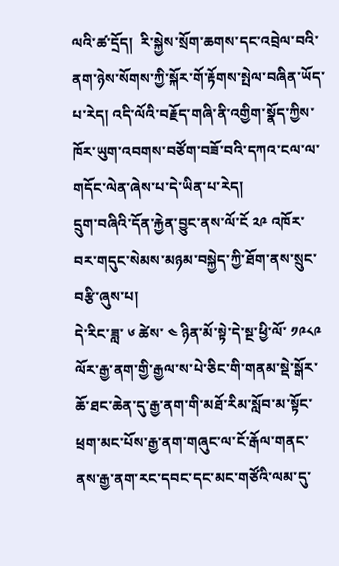ལའི་ཚ་དྲོད།  རི་སྐྱེས་སྲོག་ཆགས་དང་འབྲེལ་བའི་ནག་ཉེས་སོགས་ཀྱི་སྐོར་གོ་རྟོགས་སྤེལ་བཞིན་ཡོད་པ་རེད། འདི་ལོའི་བརྗོད་གཞི་ནི་འགྱིག་སྣོད་ཀྱིས་ཁོར་ཡུག་འབགས་བཙོག་བཟོ་བའི་དཀའ་ངལ་ལ་གདོང་ལེན་ཞེས་པ་དེ་ཡིན་པ་རེད།
དྲུག་བཞིའི་དོན་རྐྱེན་བྱུང་ནས་ལོ་ངོ ༢༩ འཁོར་བར་གདུང་སེམས་མཉམ་བསྐྱེད་ཀྱི་ཐོག་ནས་སྲུང་བརྩི་ཞུས་པ།
དེ་རིང་ཟླ་ ༦ ཚེས་ ༤ ཉིན་མོ་སྟེ་དེ་སྔ་ཕྱི་ལོ་ ༡༩༨༩ ལོར་རྒྱ་ནག་གྱི་རྒྱལ་ས་པེ་ཅིང་གི་གནམ་སྡེ་སྒོར་ཆོ་ཐང་ཆེན་དུ་རྒྱ་ནག་གི་མཐོ་རིམ་སློབ་མ་སྟོང་ཕྲག་མང་པོས་རྒྱ་ནག་གཞུང་ལ་ངོ་རྒོལ་གནང་ནས་རྒྱ་ནག་རང་དབང་དང་མང་གཙོའི་ལམ་དུ་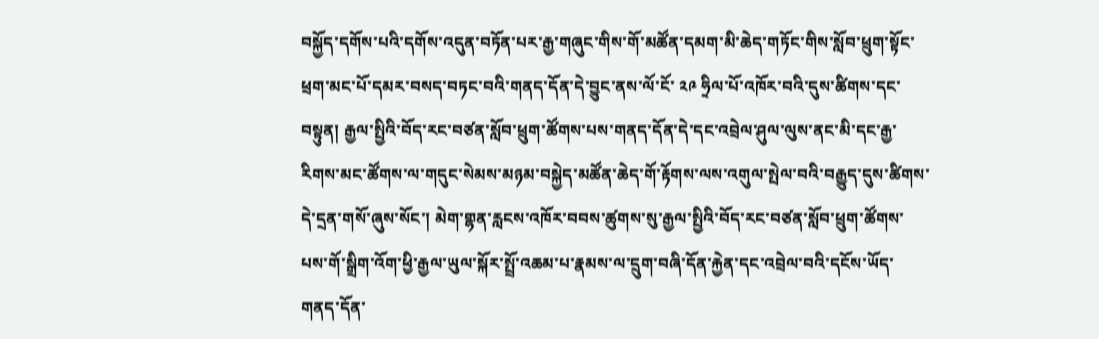བསྐྱོད་དགོས་པའི་དགོས་འདུན་བཏོན་པར་རྒྱ་གཞུང་གིས་གོ་མཚོན་དམག་མི་ཆེད་གཏོང་གིས་སློབ་ཕྲུག་སྟོང་ཕྲག་མང་པོ་དམར་བསད་བཏང་བའི་གནད་དོན་དེ་བྱུང་ནས་ལོ་ངོ་ ༢༩ ཧྲིལ་པོ་འཁོར་བའི་དུས་ཚིགས་དང་བསྟུན། རྒྱལ་སྤྱིའི་བོད་རང་བཙན་སློབ་ཕྲུག་ཚོགས་པས་གནད་དོན་དེ་དང་འབྲེལ་ཤུལ་ལུས་ནང་མི་དང་རྒྱ་རིགས་མང་ཚོགས་ལ་གདུང་སེམས་མཉམ་བསྐྱེད་མཚོན་ཆེད་གོ་རྟོགས་ལས་འགུལ་སྤེལ་བའི་བརྒྱུད་དུས་ཚིགས་དེ་དྲན་གསོ་ཞུས་སོང་། མེག་གྷན་རླངས་འཁོར་བབས་ཚུགས་སུ་རྒྱལ་སྤྱིའི་བོད་རང་བཙན་སློབ་ཕྲུག་ཚོགས་པས་གོ་སྒྲིག་འོག་ཕྱི་རྒྱལ་ཡུལ་སྐོར་སྤྲོ་འཆམ་པ་རྣམས་ལ་དྲུག་བཞི་དོན་རྐྱེན་དང་འབྲེལ་བའི་དངོས་ཡོད་གནད་དོན་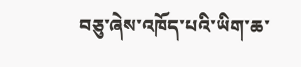བཅུ་ཞེས་འཁོད་པའི་ཡིག་ཆ་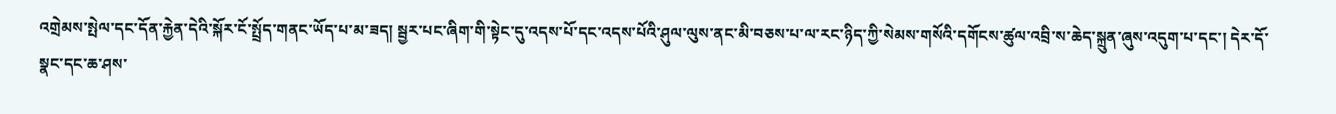འགྲེམས་སྤེལ་དང་དོན་རྐྱེན་དེའི་སྐོར་ངོ་སྤྲོད་གནང་ཡོད་པ་མ་ཟད། སྦྱར་པང་ཞིག་གི་སྟེང་དུ་འདས་པོ་དང་འདས་པོའི་ཤུལ་ལུས་ནང་མི་བཅས་པ་ལ་རང་ཉིད་ཀྱི་སེམས་གསོའི་དགོངས་ཚུལ་འབྲི་ས་ཆེད་སྐྲུན་ཞུས་འདུག་པ་དང་། དེར་དོ་སྣང་དང་ཆ་ཤས་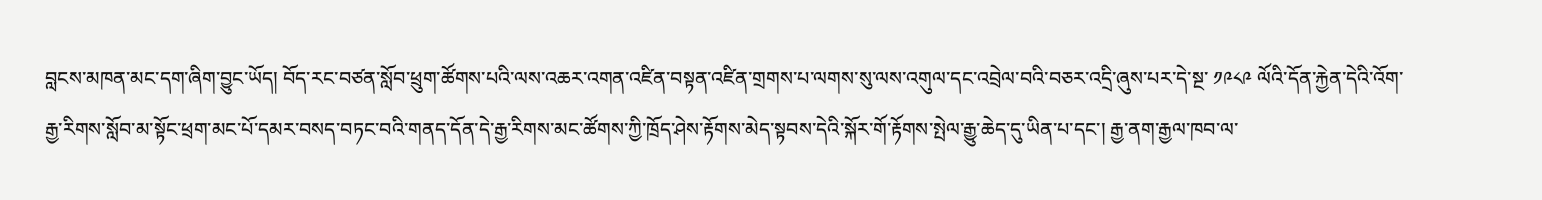བླངས་མཁན་མང་དག་ཞིག་བྱུང་ཡོད། བོད་རང་བཙན་སློབ་ཕྲུག་ཚོགས་པའི་ལས་འཆར་འགན་འཛིན་བསྟན་འཛིན་གྲགས་པ་ལགས་སུ་ལས་འགུལ་དང་འབྲེལ་བའི་བཅར་འདྲི་ཞུས་པར་དེ་སྔ་ ༡༩༨༩ ལོའི་དོན་རྐྱེན་དེའི་འོག་རྒྱ་རིགས་སློབ་མ་སྟོང་ཕྲག་མང་པོ་དམར་བསད་བཏང་བའི་གནད་དོན་དེ་རྒྱ་རིགས་མང་ཚོགས་ཀྱི་ཁྲོད་ཤེས་རྟོགས་མེད་སྟབས་དེའི་སྐོར་གོ་རྟོགས་སྤེལ་རྒྱུ་ཆེད་དུ་ཡིན་པ་དང་། རྒྱ་ནག་རྒྱལ་ཁབ་ལ་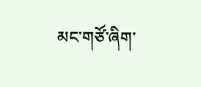མང་གཙོ་ཞིག་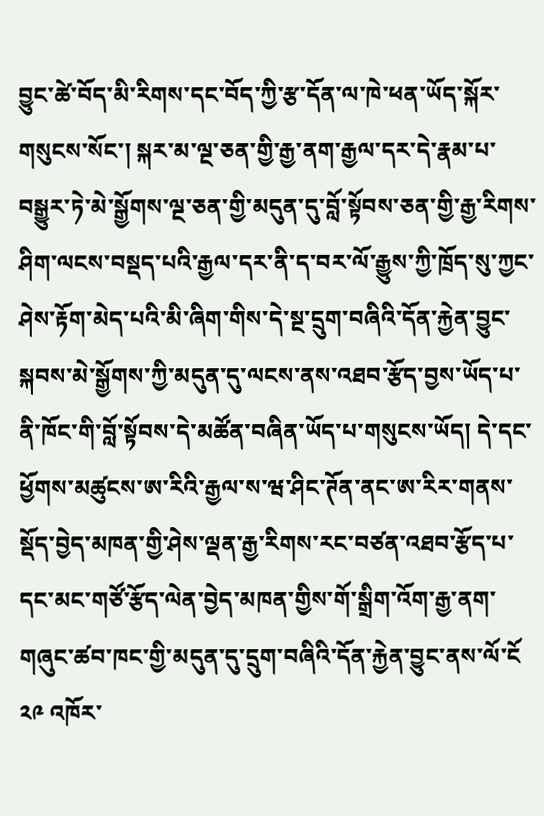བྱུང་ཚེ་བོད་མི་རིགས་དང་བོད་ཀྱི་རྩ་དོན་ལ་ཁེ་ཕན་ཡོད་སྐོར་གསུངས་སོང་། སྐར་མ་ལྔ་ཅན་གྱི་རྒྱ་ནག་རྒྱལ་དར་དེ་རྣམ་པ་བསྒྱུར་ཏེ་མེ་སྒྱོགས་ལྔ་ཅན་གྱི་མདུན་དུ་བློ་སྟོབས་ཅན་གྱི་རྒྱ་རིགས་ཤིག་ལངས་བསྡད་པའི་རྒྱལ་དར་ནི་ད་བར་ལོ་རྒྱུས་ཀྱི་ཁྲོད་སུ་ཀྱང་ཤེས་རྟོག་མེད་པའི་མི་ཞིག་གིས་དེ་སྔ་དྲུག་བཞིའི་དོན་རྐྱེན་བྱུང་སྐབས་མེ་སྒྱོགས་ཀྱི་མདུན་དུ་ལངས་ནས་འཐབ་རྩོད་བྱས་ཡོད་པ་ནི་ཁོང་གི་བློ་སྟོབས་དེ་མཚོན་བཞིན་ཡོད་པ་གསུངས་ཡོད། དེ་དང་ཕྱོགས་མཚུངས་ཨ་རིའི་རྒྱལ་ས་ཝ་ཤིང་ཊོན་ནང་ཨ་རིར་གནས་སྡོད་བྱེད་མཁན་གྱི་ཤེས་ལྡན་རྒྱ་རིགས་རང་བཙན་འཐབ་རྩོད་པ་དང་མང་གཙོ་རྩོད་ལེན་བྱེད་མཁན་གྱིས་གོ་སྒྲིག་འོག་རྒྱ་ནག་གཞུང་ཚབ་ཁང་གྱི་མདུན་དུ་དྲུག་བཞིའི་དོན་རྐྱེན་བྱུང་ནས་ལོ་ངོ ༢༩ འཁོར་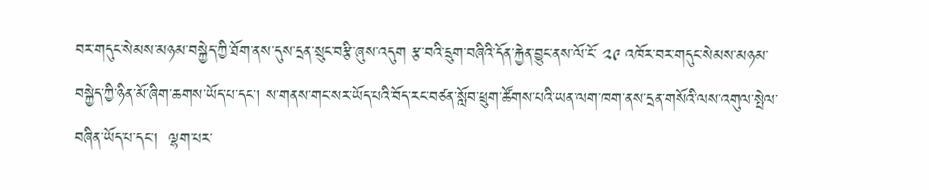བར་གདུང་སེམས་མཉམ་བསྐྱེད་ཀྱི་ཐོག་ནས་དུས་དྲན་སྲུང་བརྩི་ཞུས་འདུག རྩ་བའི་དྲུག་བཞིའི་དོན་རྐྱེན་བྱུང་ནས་ལོ་ངོ་ ༢༩ འཁོར་བར་གདུང་སེམས་མཉམ་བསྐྱེད་ཀྱི་ཉིན་མོ་ཞིག་ཆགས་ཡོད་པ་དང་། ས་གནས་གང་སར་ཡོད་པའི་བོད་རང་བཙན་སློབ་ཕྲུག་ཚོགས་པའི་ཡན་ལག་ཁག་ནས་དྲན་གསོའི་ལས་འགུལ་སྤེལ་བཞིན་ཡོད་པ་དང་།  ལྷག་པར་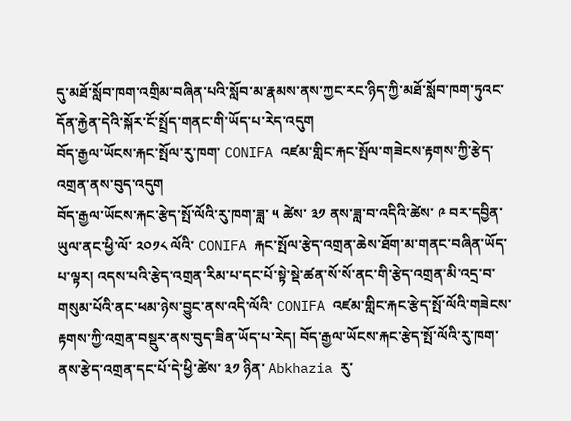དུ་མཐོ་སློབ་ཁག་འགྲིམ་བཞིན་པའི་སློབ་མ་རྣམས་ནས་ཀྱང་རང་ཉིད་ཀྱི་མཐོ་སློབ་ཁག་ཏུའང་དོན་རྐྱེན་དེའི་སྐོར་ངོ་སྤྲོད་གནང་གི་ཡོད་པ་རེད་འདུག
བོད་རྒྱལ་ཡོངས་རྐང་སྤོལ་རུ་ཁག་ CONIFA འཛམ་གླིང་རྐང་སྤོལ་གཟེངས་རྟགས་ཀྱི་རྩེད་འགྲན་ནས་བུད་འདུག
བོད་རྒྱལ་ཡོངས་རྐང་རྩེད་སྤོ་ལོའི་རུ་ཁག་ཟླ་ ༥ ཚེས་ ༣༡ ནས་ཟླ་བ་འདིའི་ཚེས་ ༩ བར་དབྱིན་ཡུལ་ནང་ཕྱི་ལོ་ ༢༠༡༨ ལོའི་ CONIFA རྐང་སྤོལ་རྩེད་འགྲན་ཆེས་ཐོག་མ་གནང་བཞིན་ཡོད་པ་ལྟར། འདས་པའི་རྩེད་འགྲན་རིམ་པ་དང་པོ་སྟེ་སྡེ་ཚན་སོ་སོ་ནང་གི་རྩེད་འགྲན་མི་འདྲ་བ་གསུམ་པོའི་ནང་ཕམ་ཉེས་བྱུང་ནས་འདི་ལོའི་ CONIFA འཛམ་གླིང་རྐང་རྩེད་སྤོ་ལོའི་གཟེངས་རྟགས་ཀྱི་འགྲན་བསྡུར་ནས་བུད་ཟིན་ཡོད་པ་རེད། བོད་རྒྱལ་ཡོངས་རྐང་རྩེད་སྤོ་ལོའི་རུ་ཁག་ནས་རྩེད་འགྲན་དང་པོ་དེ་ཕྱི་ཚེས་ ༣༡ ཉིན་ Abkhazia རུ་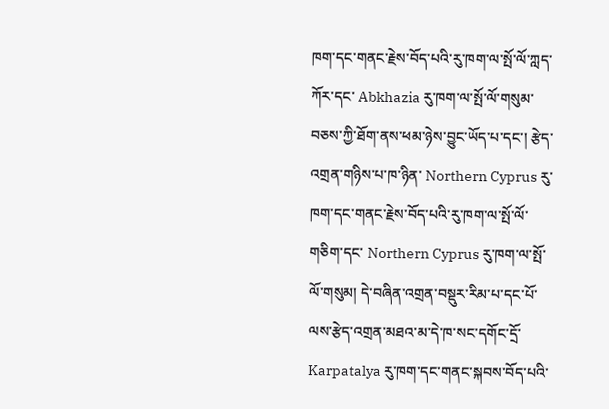ཁག་དང་གནང་རྗེས་བོད་པའི་རུ་ཁག་ལ་སྤོ་ལོ་ཀླད་ཀོར་དང་ Abkhazia རུ་ཁག་ལ་སྤོ་ལོ་གསུམ་བཅས་ཀྱི་ཐོག་ནས་ཕམ་ཉེས་བྱུང་ཡོད་པ་དང་། རྩེད་འགྲན་གཉིས་པ་ཁ་ཉིན་ Northern Cyprus རུ་ཁག་དང་གནང་རྗེས་བོད་པའི་རུ་ཁག་ལ་སྤོ་ལོ་གཅིག་དང་ Northern Cyprus རུ་ཁག་ལ་སྤོ་ལོ་གསུམ། དེ་བཞིན་འགྲན་བསྡུར་རིམ་པ་དང་པོ་ལས་རྩེད་འགྲན་མཐའ་མ་དེ་ཁ་སང་དགོང་དྲོ་ Karpatalya རུ་ཁག་དང་གནང་སྐབས་བོད་པའི་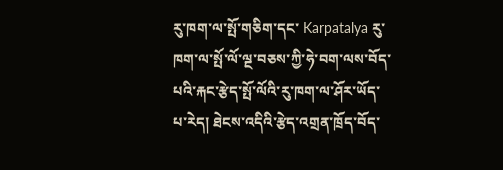རུ་ཁག་ལ་སྤོ་གཅིག་དང་ Karpatalya རུ་ཁག་ལ་སྤོ་ལོ་ལྔ་བཅས་ཀྱི་ཧེ་བག་ལས་བོད་པའི་རྐང་རྩེད་སྤོ་ལོའི་རུ་ཁག་ལ་ཤོར་ཡོད་པ་རེད། ཐེངས་འདིའི་རྩེད་འགྲན་ཁྲོད་བོད་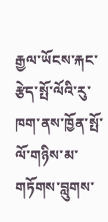རྒྱལ་ཡོངས་རྐང་རྩེད་སྤོ་ལོའི་རུ་ཁག་ནས་ཁྱོན་སྤོ་ལོ་གཉིས་མ་གཏོགས་བླུགས་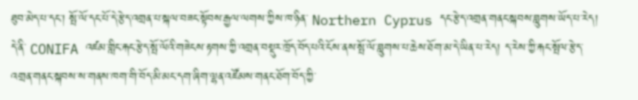ཐུབ་མེད་པ་དང་། སྤོ་ལོ་དང་པོ་དེ་རྩེད་འགྲན་པ་སྐལ་བཟང་སྟོབས་རྒྱལ་ལགས་ཀྱིས་ཁ་ཉིན་ Northern Cyprus དང་རྩེད་འགྲན་གནང་སྐབས་བླུགས་ཡོད་པ་རེད། དེ་ནི་ CONIFA འཛམ་གླིང་རྐང་རྩེད་སྤོ་ལོའི་གཟེངས་རྟགས་ཀྱི་འགྲན་བསྡུར་ཁྲོད་བོད་པའི་ངོས་ནས་སྤོ་ལོ་བླུགས་པ་ཆེས་ཐོག་མ་དེ་ཡིན་པ་རེད། ད་རེས་ཀྱི་རྐང་སྤོལ་རྩེད་འགྲན་གནང་སྐབས་ས་གནས་ཁག་གི་བོད་མི་མང་དག་ཞིག་ལྷན་འཛོམས་གནང་ཐོག་བོད་ཀྱི་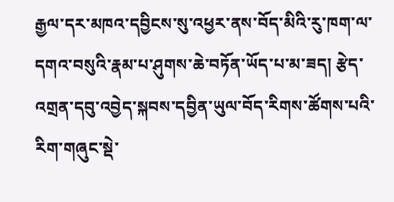རྒྱལ་དར་མཁའ་དབྱིངས་སུ་འཕྱར་ནས་བོད་མིའི་རུ་ཁག་ལ་དགའ་བསུའི་རྣམ་པ་ཤུགས་ཆེ་བཏོན་ཡོད་པ་མ་ཟད། རྩེད་འགྲན་དབུ་འབྱེད་སྐབས་དབྱིན་ཡུལ་བོད་རིགས་ཚོགས་པའི་རིག་གཞུང་སྡེ་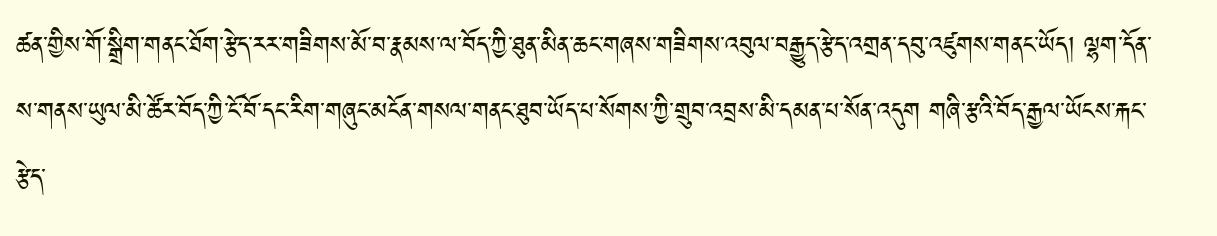ཚན་གྱིས་གོ་སྒྲིག་གནང་ཐོག་རྩེད་རར་གཟིགས་མོ་བ་རྣམས་ལ་བོད་ཀྱི་ཐུན་མིན་ཆང་གཞས་གཟིགས་འབུལ་བརྒྱུད་རྩེད་འགྲན་དབུ་འཛུགས་གནང་ཡོད། ལྷག་དོན་ས་གནས་ཡུལ་མི་ཚོར་བོད་ཀྱི་ངོ་བོ་དང་རིག་གཞུང་མངོན་གསལ་གནང་ཐུབ་ཡོད་པ་སོགས་ཀྱི་གྲུབ་འབྲས་མི་དམན་པ་སོན་འདུག གཞི་རྩའི་བོད་རྒྱལ་ཡོངས་རྐང་རྩེད་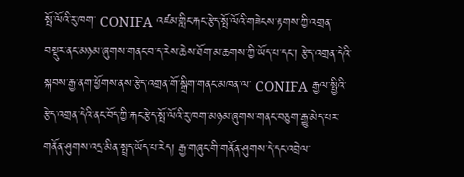སྤོ་ལོའི་རུ་ཁག་ CONIFA འཛམ་གླིང་རྐང་རྩེད་སྤོ་ལོའི་གཟེངས་རྟགས་ཀྱི་འགྲན་བསྡུར་ནང་མཉམ་ཞུགས་གནང་བ་ད་རེས་ཆེས་ཐོག་མ་ཆགས་ཀྱི་ཡོད་པ་དང་། རྩེད་འགྲན་དེའི་སྐབས་རྒྱ་ནག་ཕྱོགས་ནས་རྩེད་འགྲན་གོ་སྒྲིག་གནང་མཁན་ལ་ CONIFA རྒྱལ་སྤྱིའི་རྩེད་འགྲན་དེའི་ནང་བོད་ཀྱི་རྐང་རྩེད་སྤོ་ལོའི་རུ་ཁག་མཉམ་ཞུགས་གནང་བཅུག་རྒྱུ་མེད་པར་གནོན་ཤུགས་འདྲ་མིན་སྤྲད་ཡོད་པ་རེད། རྒྱ་གཞུང་གི་གནོན་ཤུགས་དེ་དང་འབྲེལ་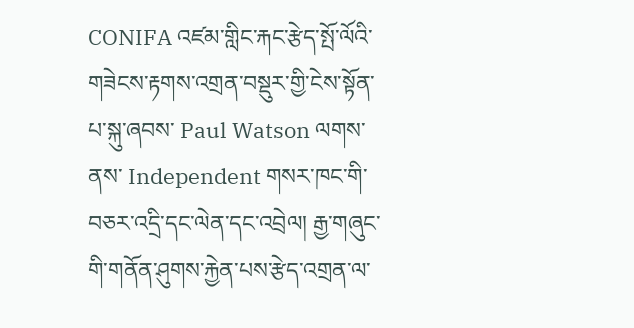CONIFA འཛམ་གླིང་རྐང་རྩེད་སྤོ་ལོའི་གཟེངས་རྟགས་འགྲན་བསྡུར་གྱི་ངེས་སྟོན་པ་སྐུ་ཞབས་ Paul Watson ལགས་ནས་ Independent གསར་ཁང་གི་བཅར་འདྲི་དང་ལེན་དང་འབྲེལ། རྒྱ་གཞུང་གི་གནོན་ཤུགས་རྐྱེན་པས་རྩེད་འགྲན་ལ་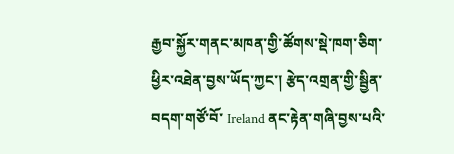རྒྱབ་སྐྱོར་གནང་མཁན་གྱི་ཚོགས་སྡེ་ཁག་ཅིག་ཕྱིར་འཐེན་བྱས་ཡོད་ཀྱང་། རྩེད་འགྲན་གྱི་སྦྱིན་བདག་གཙོ་བོ་ Ireland ནང་རྟེན་གཞི་བྱས་པའི་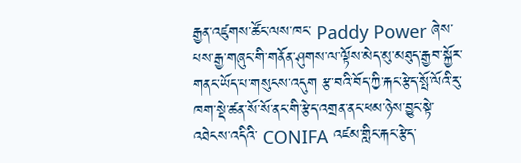རྒྱན་འཛུགས་ཚོང་ལས་ཁང་ Paddy Power ཞེས་པས་རྒྱ་གཞུང་གི་གནོན་ཤུགས་ལ་ལྟོས་མེད་མུ་མཐུད་རྒྱབ་སྐྱོར་གནང་ཡོད་པ་གསུངས་འདུག རྩ་བའི་བོད་ཀྱི་རྐང་རྩེད་སྤོ་ལོའི་རུ་ཁག་སྡེ་ཚན་སོ་སོ་ནང་གི་རྩེད་འགྲན་ནང་ཕམ་ཉེས་བྱུང་སྟེ་འཐེངས་འདིའི་ CONIFA འཛམ་གླིང་རྐང་རྩེད་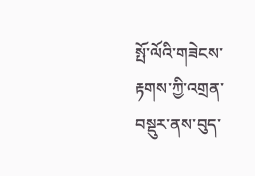སྤོ་ལོའི་གཟེངས་རྟགས་ཀྱི་འགྲན་བསྡུར་ནས་བུད་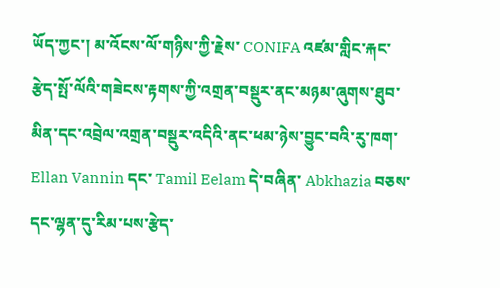ཡོད་ཀྱང་། མ་འོངས་ལོ་གཉིས་ཀྱི་རྗེས་ CONIFA འཛམ་གླིང་རྐང་རྩེད་སྤོ་ལོའི་གཟེངས་རྟགས་ཀྱི་འགྲན་བསྡུར་ནང་མཉམ་ཞུགས་ཐུབ་མིན་དང་འབྲེལ་འགྲན་བསྡུར་འདིའི་ནང་ཕམ་ཉེས་བྱུང་བའི་རུ་ཁག་ Ellan Vannin དང་ Tamil Eelam དེ་བཞིན་ Abkhazia བཅས་དང་ལྷན་དུ་རིམ་པས་རྩེད་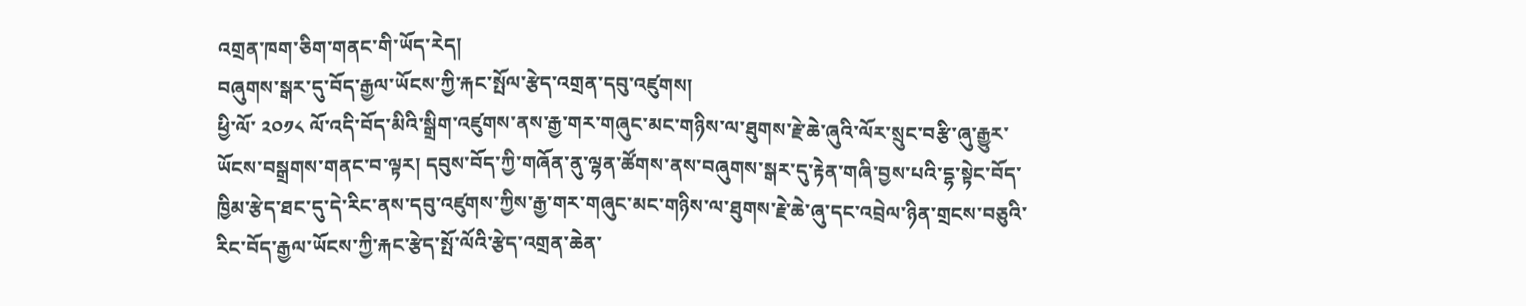འགྲན་ཁག་ཅིག་གནང་གི་ཡོད་རེད།
བཞུགས་སྒར་དུ་བོད་རྒྱལ་ཡོངས་ཀྱི་རྐང་སྤོལ་རྩེད་འགྲན་དབུ་འཛུགས།
ཕྱི་ལོ་ ༢༠༡༨ ལོ་འདི་བོད་མིའི་སྒྲིག་འཛུགས་ནས་རྒྱ་གར་གཞུང་མང་གཉིས་ལ་ཐུགས་རྗེ་ཆེ་ཞུའི་ལོར་སྲུང་བརྩི་ཞུ་རྒྱུར་ཡོངས་བསྒྲགས་གནང་བ་ལྟར། དབུས་བོད་ཀྱི་གཞོན་ནུ་ལྷན་ཚོགས་ནས་བཞུགས་སྒར་དུ་རྟེན་གཞི་བྱས་པའི་དྷ་སྟེང་བོད་ཁྱིམ་རྩེད་ཐང་དུ་དེ་རིང་ནས་དབུ་འཛུགས་ཀྱིས་རྒྱ་གར་གཞུང་མང་གཉིས་ལ་ཐུགས་རྗེ་ཆེ་ཞུ་དང་འབྲེལ་ཉིན་གྲངས་བཅུའི་རིང་བོད་རྒྱལ་ཡོངས་ཀྱི་རྐང་རྩེད་སྤོ་ལོའི་རྩེད་འགྲན་ཆེན་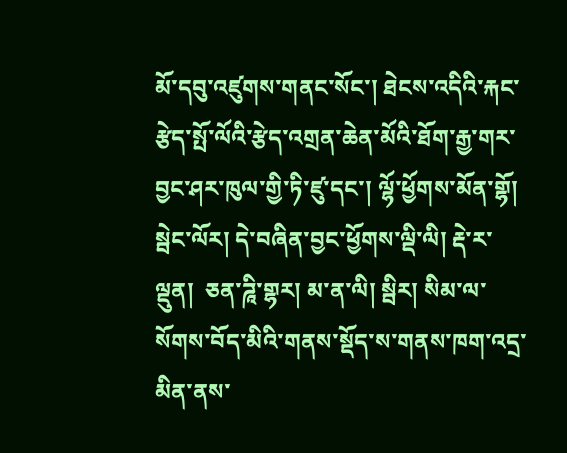མོ་དབུ་འཛུགས་གནང་སོང་། ཐེངས་འདིའི་རྐང་རྩེད་སྤོ་ལོའི་རྩེད་འགྲན་ཆེན་མོའི་ཐོག་རྒྱ་གར་བྱང་ཤར་ཁུལ་གྱི་ཏི་ཛུ་དང་། ལྷོ་ཕྱོགས་མོན་གྷོ། སྦེང་ལོར། དེ་བཞིན་བྱང་ཕྱོགས་ལྡི་ལི། རྡེ་ར་ལྡུན།  ཅན་ཌཱི་གྷར། མ་ན་ལི། སྦིར། སིམ་ལ་སོགས་བོད་མིའི་གནས་སྡོད་ས་གནས་ཁག་འདྲ་མིན་ནས་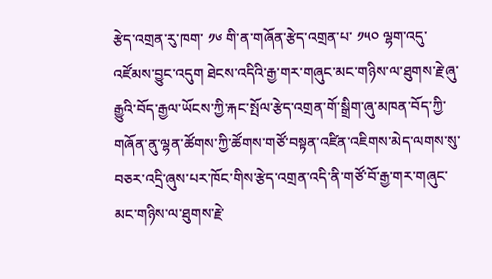རྩེད་འགྲན་རུ་ཁག་ ༡༦ གི་ན་གཞོན་རྩེད་འགྲན་པ་ ༡༥༠ ལྷག་འདུ་འཛོམས་བྱུང་འདུག ཐེངས་འདིའི་རྒྱ་གར་གཞུང་མང་གཉིས་ལ་ཐུགས་རྗེ་ཞུ་རྒྱུའི་བོད་རྒྱལ་ཡོངས་ཀྱི་རྐང་སྤོལ་རྩེད་འགྲན་གོ་སྒྲིག་ཞུ་མཁན་བོད་ཀྱི་གཞོན་ནུ་ལྷན་ཚོགས་ཀྱི་ཚོགས་གཙོ་བསྟན་འཛིན་འཇིགས་མེད་ལགས་སུ་བཅར་འདྲི་ཞུས་པར་ཁོང་གིས་རྩེད་འགྲན་འདི་ནི་གཙོ་བོ་རྒྱ་གར་གཞུང་མང་གཉིས་ལ་ཐུགས་རྗེ་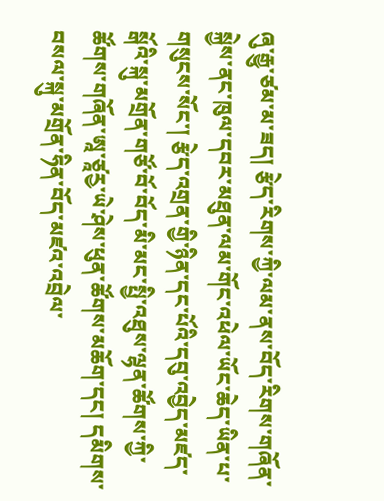ཞུ་རྒྱུ་ཙམ་མ་ཟད། རྩེད་རིགས་ཀྱི་ལམ་ནས་བོད་རིགས་གཞོན་སྐྱེས་ནང་ཁུལ་དབར་མཐུན་ལམ་གོང་འཕེལ་ཡོང་ཆེད་ཡིན་པ་གསུངས་སོང་། རྩེད་འགྲན་གྱི་ཉིན་དང་པོའི་དབུ་འབྱེད་མཛད་སྒོའི་སྐུ་མགྲོན་གཙོ་བོ་བོད་མི་མང་སྤྱི་འཐུས་ལྷན་ཚོགས་ཀྱི་ཚོགས་གཞོན་ཨཱ་ཙཱརྱ་ཡེ་ཤེས་ཕུན་ཚོགས་མཆོག་དང། དམིགས་བསལ་སྐུ་མགྲོན་ཧིན་བོད་མཛའ་འབྲེལ་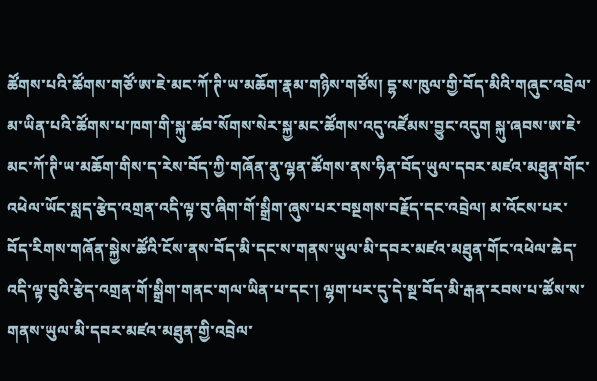ཚོགས་པའི་ཚོགས་གཙོ་ཨ་ཇེ་མང་ཀོ་ཊི་ཡ་མཆོག་རྣམ་གཉིས་གཙོས། དྷ་ས་ཁུལ་གྱི་བོད་མིའི་གཞུང་འབྲེལ་མ་ཡིན་པའི་ཚོགས་པ་ཁག་གི་སྐུ་ཚབ་སོགས་སེར་སྐྱ་མང་ཚོགས་འདུ་འཛོམས་བྱུང་འདུག སྐུ་ཞབས་ཨ་ཇེ་མང་ཀོ་ཊི་ཡ་མཆོག་གིས་ད་རེས་བོད་ཀྱི་གཞོན་ནུ་ལྷན་ཚོགས་ནས་ཧིན་བོད་ཡུལ་དབར་མཛའ་མཐུན་གོང་འཕེལ་ཡོང་སླད་རྩེད་འགྲན་འདི་ལྟ་བུ་ཞིག་གོ་སྒྲིག་ཞུས་པར་བསྔགས་བརྗོད་དང་འབྲེལ། མ་འོངས་པར་བོད་རིགས་གཞོན་སྐྱེས་ཚོའི་ངོས་ནས་བོད་མི་དང་ས་གནས་ཡུལ་མི་དབར་མཛའ་མཐུན་གོང་འཕེལ་ཆེད་འདི་ལྟ་བུའི་རྩེད་འགྲན་གོ་སྒྲིག་གནང་གལ་ཡིན་པ་དང་། ལྷག་པར་དུ་དེ་སྔ་བོད་མི་རྒན་རབས་པ་ཚོས་ས་གནས་ཡུལ་མི་དབར་མཛའ་མཐུན་གྱི་འབྲེལ་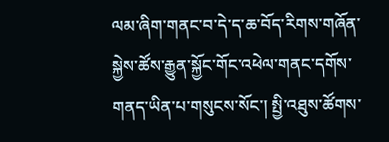ལམ་ཞིག་གནང་བ་དེ་ད་ཆ་བོད་རིགས་གཞོན་སྐྱེས་ཚོས་རྒྱུན་སྐྱོང་གོང་འཕེལ་གནང་དགོས་གནད་ཡིན་པ་གསུངས་སོང་། སྤྱི་འཐུས་ཚོགས་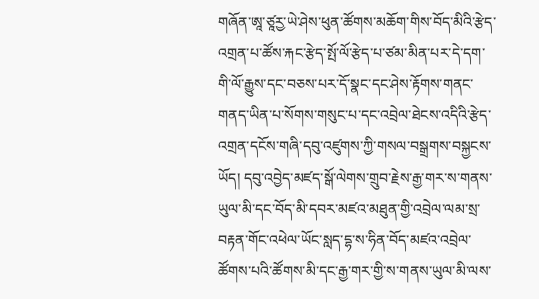གཞོན་ཨཱ་ཙཱརྱ་ཡེ་ཤེས་ཕུན་ཚོགས་མཆོག་གིས་བོད་མིའི་རྩེད་འགྲན་པ་ཚོས་རྐང་རྩེད་སྤོ་ལོ་རྩེད་པ་ཙམ་མིན་པར་དེ་དག་གི་ལོ་རྒྱུས་དང་བཅས་པར་དོ་སྣང་དང་ཤེས་རྟོགས་གནང་གནད་ཡིན་པ་སོགས་གསུང་པ་དང་འབྲེལ་ཐེངས་འདིའི་རྩེད་འགྲན་དངོས་གཞི་དབུ་འཛུགས་ཀྱི་གསལ་བསྒྲགས་བསྐྱངས་ཡོད། དབུ་འབྱེད་མཛད་སྒོ་ལེགས་གྲུབ་རྗེས་རྒྱ་གར་ས་གནས་ཡུལ་མི་དང་བོད་མི་དབར་མཛའ་མཐུན་གྱི་འབྲེལ་ལམ་སྲ་བརྟན་གོང་འཕེལ་ཡོང་སླད་དྷ་ས་ཧིན་བོད་མཛའ་འབྲེལ་ཚོགས་པའི་ཚོགས་མི་དང་རྒྱ་གར་གྱི་ས་གནས་ཡུལ་མི་ལས་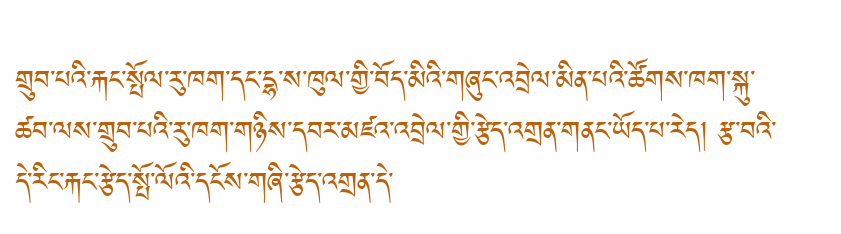གྲུབ་པའི་རྐང་སྤོལ་རུ་ཁག་དང་དྷ་ས་ཁུལ་གྱི་བོད་མིའི་གཞུང་འབྲེལ་མིན་པའི་ཚོགས་ཁག་སྐུ་ཚབ་ལས་གྲུབ་པའི་རུ་ཁག་གཉིས་དབར་མཛའ་འབྲེལ་གྱི་རྩེད་འགྲན་གནང་ཡོད་པ་རེད། རྩ་བའི་དེ་རིང་རྐང་རྩེད་སྤོ་ལོའི་དངོས་གཞི་རྩེད་འགྲན་དེ་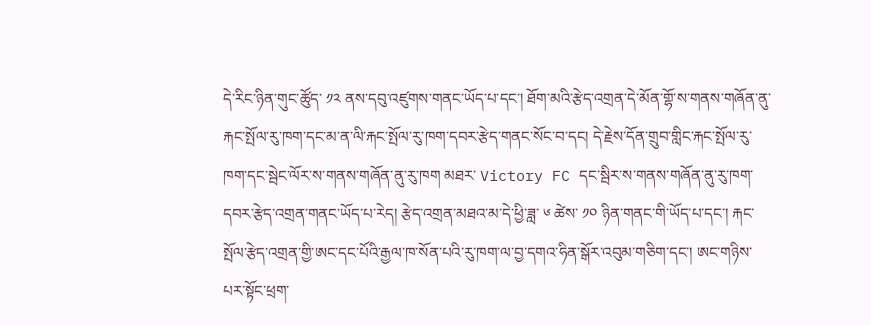དེ་རིང་ཉིན་གུང་ཚོུད་ ༡༢ ནས་དབུ་འཛུགས་གནང་ཡོད་པ་དང་། ཐོག་མའི་རྩེད་འགྲན་དེ་མོན་གྷོ་ས་གནས་གཞོན་ནུ་རྐང་སྤོལ་རུ་ཁག་དང་མ་ན་ལི་རྐང་སྤོལ་རུ་ཁག་དབར་རྩེད་གནང་སོང་བ་དང། དེ་རྗེས་དོན་གྲུབ་གླིང་རྐང་སྤོལ་རུ་ཁག་དང་སྦེང་ལོར་ས་གནས་གཞོན་ནུ་རུ་ཁག མཐར་ Victory FC དང་སྦིར་ས་གནས་གཞོན་ནུ་རུ་ཁག་དབར་རྩེད་འགྲན་གནང་ཡོད་པ་རེད། རྩེད་འགྲན་མཐའ་མ་དེ་ཕྱི་ཟླ་ ༦ ཚེས་ ༡༠ ཉིན་གནང་གི་ཡོད་པ་དང་། རྐང་སྤོལ་རྩེད་འགྲན་གྱི་ཨང་དང་པོའི་རྒྱལ་ཁ་སོན་པའི་རུ་ཁག་ལ་བྱ་དགའ་ཧིན་སྒོར་འབུམ་གཅིག་དང་། ཨང་གཉིས་པར་སྟོང་ཕྲག་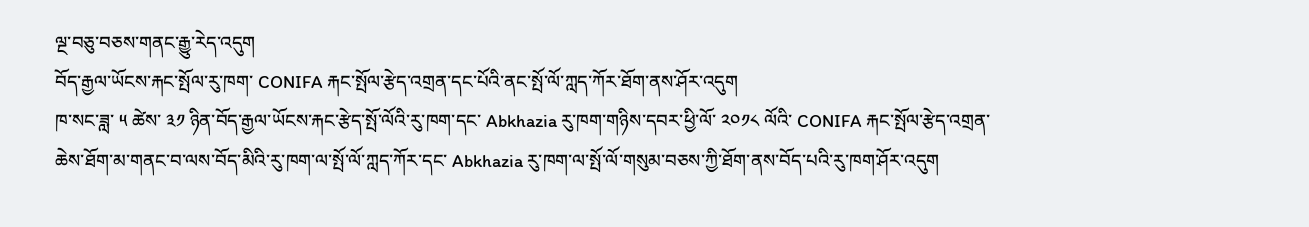ལྔ་བཅུ་བཅས་གནང་རྒྱུ་རེད་འདུག
བོད་རྒྱལ་ཡོངས་རྐང་སྤོལ་རུ་ཁག་ CONIFA རྐང་སྤོལ་རྩེད་འགྲན་དང་པོའི་ནང་སྤོ་ལོ་ཀླད་ཀོར་ཐོག་ནས་ཤོར་འདུག
ཁ་སང་ཟླ་ ༥ ཚེས་ ༣༡ ཉིན་བོད་རྒྱལ་ཡོངས་རྐང་རྩེད་སྤོ་ལོའི་རུ་ཁག་དང་ Abkhazia རུ་ཁག་གཉིས་དབར་ཕྱི་ལོ་ ༢༠༡༨ ལོའི་ CONIFA རྐང་སྤོལ་རྩེད་འགྲན་ཆེས་ཐོག་མ་གནང་བ་ལས་བོད་མིའི་རུ་ཁག་ལ་སྤོ་ལོ་ཀླད་ཀོར་དང་ Abkhazia རུ་ཁག་ལ་སྤོ་ལོ་གསུམ་བཅས་ཀྱི་ཐོག་ནས་བོད་པའི་རུ་ཁག་ཤོར་འདུག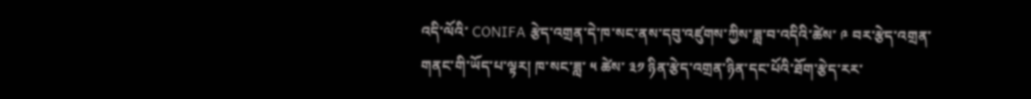འདི་ལོའི་ CONIFA རྩེད་འགྲན་དེ་ཁ་སང་ནས་དབུ་འཛུགས་ཀྱིས་ཟླ་བ་འདིའི་ཚེས་ ༩ བར་རྩེད་འགྲན་གནང་གི་ཡོད་པ་ལྟར། ཁ་སང་ཟླ་ ༥ ཚེས་ ༣༡ ཉིན་རྩེད་འགྲན་ཉིན་དང་པོའི་ཐོག་རྩེད་རར་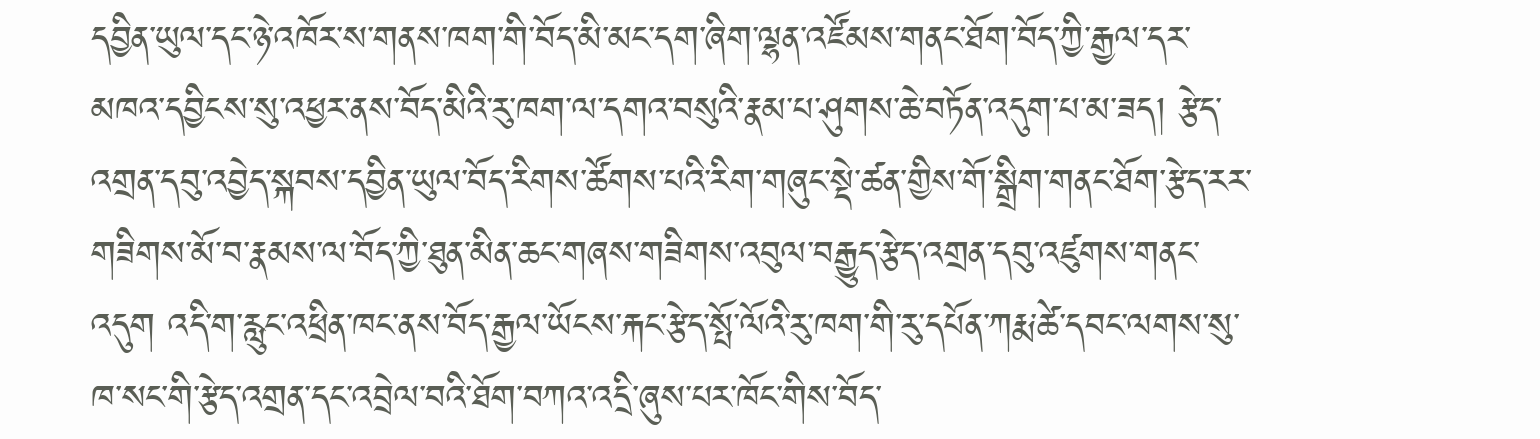དབྱིན་ཡུལ་དང་ཉེ་འཁོར་ས་གནས་ཁག་གི་བོད་མི་མང་དག་ཞིག་ལྷན་འཛོམས་གནང་ཐོག་བོད་ཀྱི་རྒྱལ་དར་མཁའ་དབྱིངས་སུ་འཕྱར་ནས་བོད་མིའི་རུ་ཁག་ལ་དགའ་བསུའི་རྣམ་པ་ཤུགས་ཆེ་བཏོན་འདུག་པ་མ་ཟད། རྩེད་འགྲན་དབུ་འབྱེད་སྐབས་དབྱིན་ཡུལ་བོད་རིགས་ཚོགས་པའི་རིག་གཞུང་སྡེ་ཚན་གྱིས་གོ་སྒྲིག་གནང་ཐོག་རྩེད་རར་གཟིགས་མོ་བ་རྣམས་ལ་བོད་ཀྱི་ཐུན་མིན་ཆང་གཞས་གཟིགས་འབུལ་བརྒྱུད་རྩེད་འགྲན་དབུ་འཛུགས་གནང་འདུག འདི་ག་རླུང་འཕྲིན་ཁང་ནས་བོད་རྒྱལ་ཡོངས་རྐང་རྩེད་སྤོ་ལོའི་རུ་ཁག་གི་རུ་དཔོན་ཀརྨ་ཚེ་དབང་ལགས་སུ་ཁ་སང་གི་རྩེད་འགྲན་དང་འབྲེལ་བའི་ཐོག་བཀའ་འདྲི་ཞུས་པར་ཁོང་གིས་བོད་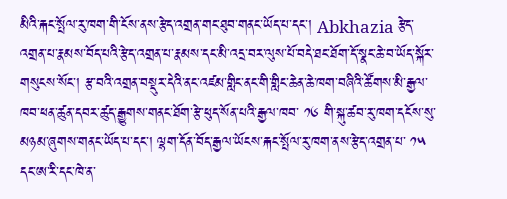མིའི་རྐང་སྤོལ་རུ་ཁག་གི་ངོས་ནས་རྩེད་འགྲན་གང་ཐུབ་གནང་ཡོད་པ་དང་། Abkhazia རྩེད་འགྲན་པ་རྣམས་བོད་པའི་རྩེད་འགྲན་པ་རྣམས་དང་མི་འདྲ་བར་ལུས་པོ་བདེ་ཐང་ཐོག་དོ་སྣང་ཆེ་བ་ཡོད་སྐོར་གསུངས་སོང་། རྩ་བའི་འགྲན་བསྡུར་དེའི་ནང་འཛམ་གླིང་ནང་གི་གླིང་ཆེན་ཆེ་ཁག་བཞིའི་ཚོགས་མི་རྒྱལ་ཁབ་ཕན་ཚུན་དབར་ཚུད་རྒྱུགས་གནང་ཐོག་རྩེ་ཕུད་སོན་པའི་རྒྱལ་ཁབ་ ༡༦ གི་སྐུ་ཚབ་རུ་ཁག་དངོས་སུ་མཉམ་ཞུགས་གནང་ཡོད་པ་དང་། ལྷག་དོན་བོད་རྒྱལ་ཡོངས་རྐང་སྤོལ་རུ་ཁག་ནས་རྩེད་འགྲན་པ་ ༡༥ དང་ཨ་རི་དང་ཁེ་ན་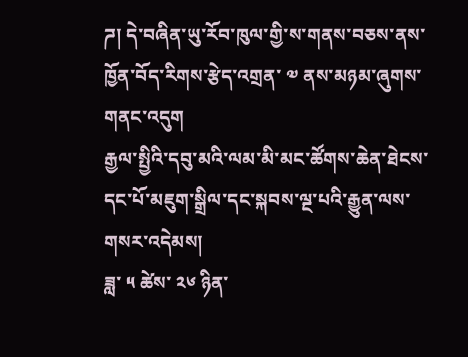ཌ། དེ་བཞིན་ཡུ་རོབ་ཁུལ་གྱི་ས་གནས་བཅས་ནས་ཁྱོན་བོད་རིགས་རྩེད་འགྲན་ ༧ ནས་མཉམ་ཞུགས་གནང་འདུག
རྒྱལ་སྤྱིའི་དབུ་མའི་ལམ་མི་མང་ཚོགས་ཆེན་ཐེངས་དང་པོ་མཇུག་སྒྲིལ་དང་སྐབས་ལྔ་པའི་རྒྱུན་ལས་གསར་འདེམས།
ཟླ་ ༥ ཚེས་ ༢༦ ཉིན་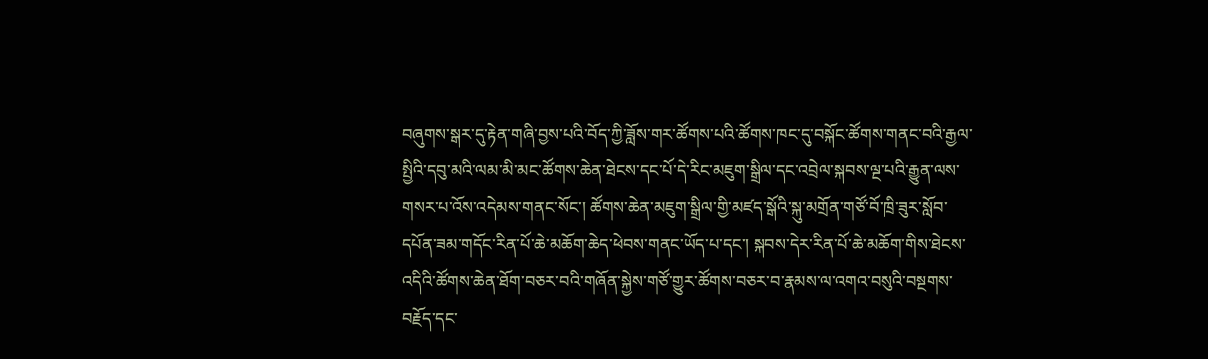བཞུགས་སྒར་དུ་རྟེན་གཞི་བྱས་པའི་བོད་ཀྱི་ཟློས་གར་ཚོགས་པའི་ཚོགས་ཁང་དུ་བསྐོང་ཚོགས་གནང་བའི་རྒྱལ་སྤྱིའི་དབུ་མའི་ལམ་མི་མང་ཚོགས་ཆེན་ཐེངས་དང་པོ་དེ་རིང་མཇུག་སྒྲིལ་དང་འབྲེལ་སྐབས་ལྔ་པའི་རྒྱུན་ལས་གསར་པ་འོས་འདེམས་གནང་སོང་། ཚོགས་ཆེན་མཇུག་སྒྲིལ་གྱི་མཛད་སྒོའི་སྐུ་མགྲོན་གཙོ་བོ་ཁྲི་ཟུར་སློབ་དཔོན་ཟམ་གདོང་རིན་པོ་ཆེ་མཆོག་ཆེད་ཕེབས་གནང་ཡོད་པ་དང་། སྐབས་དེར་རིན་པོ་ཆེ་མཆོག་གིས་ཐེངས་འདིའི་ཚོགས་ཆེན་ཐོག་བཅར་བའི་གཞོན་སྐྱེས་གཙོ་གྱུར་ཚོགས་བཅར་བ་རྣམས་ལ་འགའ་བསུའི་བསྔགས་བརྗོད་དང་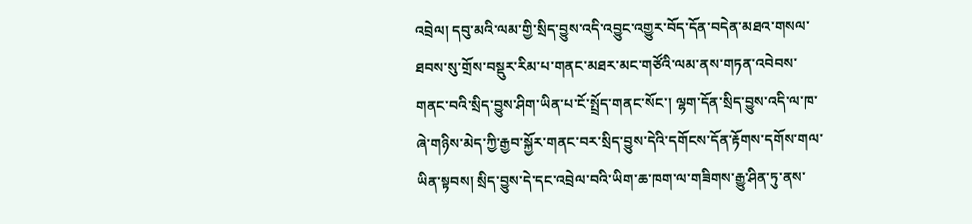འབྲེལ། དབུ་མའི་ལམ་གྱི་སྲིད་བྱུས་འདི་འབྱུང་འགྱུར་བོད་དོན་བདེན་མཐའ་གསལ་ཐབས་སུ་གྲོས་བསྡུར་རིམ་པ་གནང་མཐར་མང་གཙོའི་ལམ་ནས་གཏན་འབེབས་གནང་བའི་སྲིད་བྱུས་ཤིག་ཡིན་པ་ངོ་སྤྲོད་གནང་སོང་། ལྷག་དོན་སྲིད་བྱུས་འདི་ལ་ཁ་ཞེ་གཉིས་མེད་ཀྱི་རྒྱབ་སྐྱོར་གནང་བར་སྲིད་བྱུས་དེའི་དགོངས་དོན་རྟོགས་དགོས་གལ་ཡིན་སྟབས། སྲིད་བྱུས་དེ་དང་འབྲེལ་བའི་ཡིག་ཆ་ཁག་ལ་གཟིགས་རྒྱུ་ཤིན་ཏུ་ནས་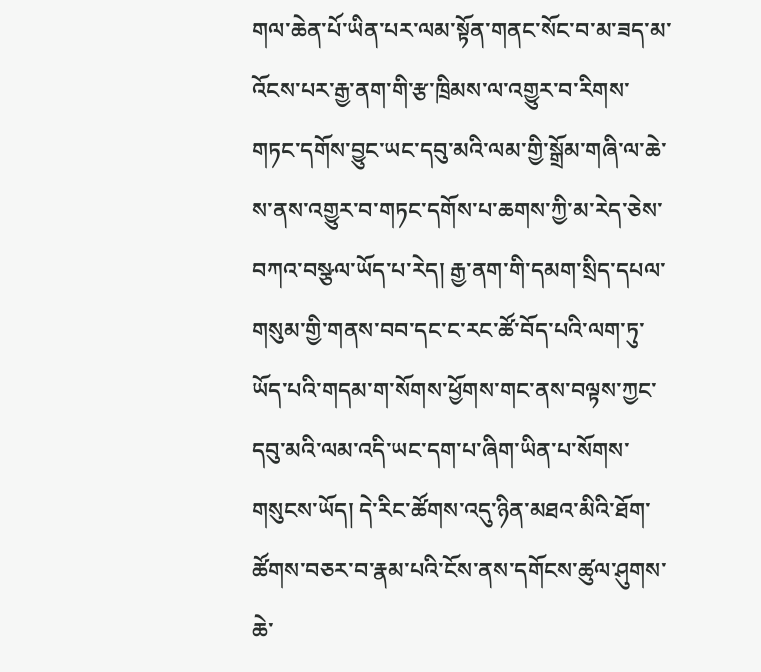གལ་ཆེན་པོ་ཡིན་པར་ལམ་སྟོན་གནང་སོང་བ་མ་ཟད་མ་འོངས་པར་རྒྱ་ནག་གི་རྩ་ཁྲིམས་ལ་འགྱུར་བ་རིགས་གཏང་དགོས་བྱུང་ཡང་དབུ་མའི་ལམ་གྱི་སྒྲོམ་གཞི་ལ་ཆེ་ས་ནས་འགྱུར་བ་གཏང་དགོས་པ་ཆགས་ཀྱི་མ་རེད་ཅེས་བཀའ་བསྩལ་ཡོད་པ་རེད། རྒྱ་ནག་གི་དམག་སྲིད་དཔལ་གསུམ་གྱི་གནས་བབ་དང་ང་རང་ཚོ་བོད་པའི་ལག་ཏུ་ཡོད་པའི་གདམ་ག་སོགས་ཕྱོགས་གང་ནས་བལྟས་ཀྱང་དབུ་མའི་ལམ་འདི་ཡང་དག་པ་ཞིག་ཡིན་པ་སོགས་གསུངས་ཡོད། དེ་རིང་ཚོགས་འདུ་ཉིན་མཐའ་མིའི་ཐོག་ཚོགས་བཅར་བ་རྣམ་པའི་ངོས་ནས་དགོངས་ཚུལ་ཤུགས་ཆེ་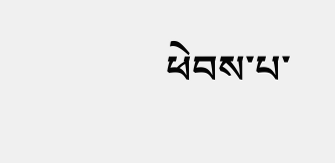ཕེབས་པ་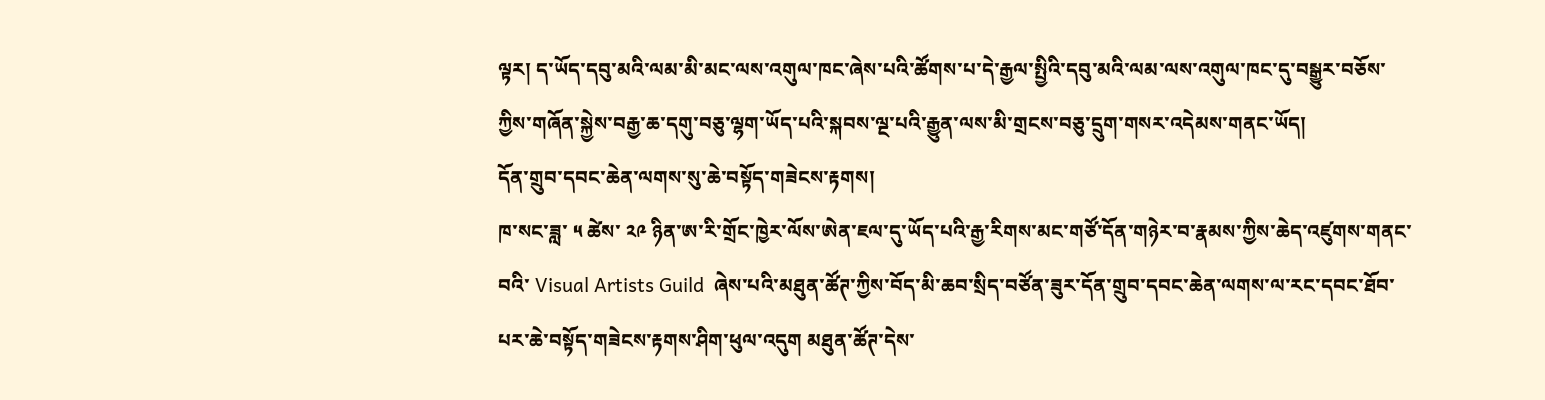ལྟར། ད་ཡོད་དབུ་མའི་ལམ་མི་མང་ལས་འགུལ་ཁང་ཞེས་པའི་ཚོགས་པ་དེ་རྒྱལ་སྤྱིའི་དབུ་མའི་ལམ་ལས་འགུལ་ཁང་དུ་བསྒྱུར་བཅོས་ཀྱིས་གཞོན་སྐྱེས་བརྒྱ་ཆ་དགུ་བཅུ་ལྷག་ཡོད་པའི་སྐབས་ལྔ་པའི་རྒྱུན་ལས་མི་གྲངས་བཅུ་དྲུག་གསར་འདེམས་གནང་ཡོད།
དོན་གྲུབ་དབང་ཆེན་ལགས་སུ་ཆེ་བསྟོད་གཟེངས་རྟགས།
ཁ་སང་ཟླ་ ༥ ཚེས་ ༢༩ ཉིན་ཨ་རི་གྲོང་ཁྱེར་ལོས་ཨེན་ཇལ་དུ་ཡོད་པའི་རྒྱ་རིགས་མང་གཙོ་དོན་གཉེར་བ་རྣམས་ཀྱིས་ཆེད་འཛུགས་གནང་བའི་ Visual Artists Guild  ཞེས་པའི་མཐུན་ཚོཊ་ཀྱིས་བོད་མི་ཆབ་སྲིད་བཙོན་ཟུར་དོན་གྲུབ་དབང་ཆེན་ལགས་ལ་རང་དབང་ཐོབ་པར་ཆེ་བསྟོད་གཟེངས་རྟགས་ཤིག་ཕུལ་འདུག མཐུན་ཚོཊ་དེས་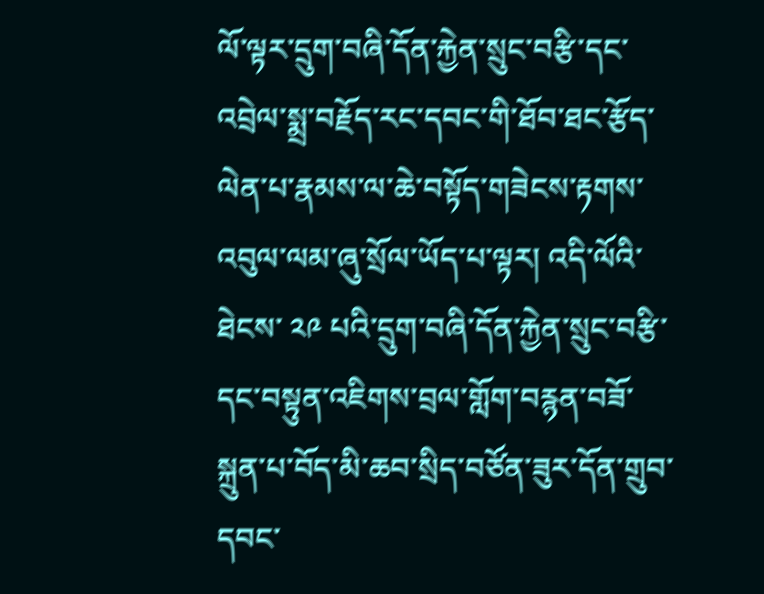ལོ་ལྟར་དྲུག་བཞི་དོན་རྐྱེན་སྲུང་བརྩི་དང་འབྲེལ་སྨྲ་བརྗོད་རང་དབང་གི་ཐོབ་ཐང་རྩོད་ལེན་པ་རྣམས་ལ་ཆེ་བསྟོད་གཟེངས་རྟགས་འབུལ་ལམ་ཞུ་སྲོལ་ཡོད་པ་ལྟར། འདི་ལོའི་ཐེངས་ ༢༩ པའི་དྲུག་བཞི་དོན་རྐྱེན་སྲུང་བརྩི་དང་བསྟུན་འཇིགས་བྲལ་གློག་བརྙན་བཟོ་སྐྲུན་པ་བོད་མི་ཆབ་སྲིད་བཙོན་ཟུར་དོན་གྲུབ་དབང་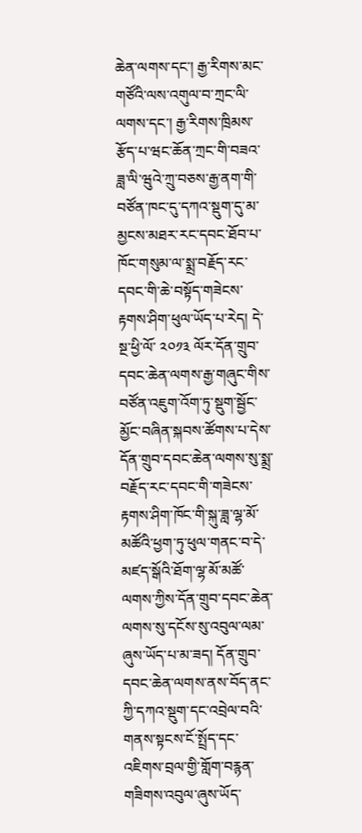ཆེན་ལགས་དང་། རྒྱ་རིགས་མང་གཙོའི་ལས་འགུལ་བ་ཀྲང་ལི་ལགས་དང་། རྒྱ་རིགས་ཁྲིམས་རྩོད་པ་ཝང་ཆོན་ཀྲང་གི་བཟའ་ཟླ་ལི་ཝུའེ་ཀྲུ་བཅས་རྒྱ་ནག་གི་བཙོན་ཁང་དུ་དཀའ་སྡུག་དུ་མ་མྱངས་མཐར་རང་དབང་ཐོབ་པ་ཁོང་གསུམ་ལ་སྨྲ་བརྗོད་རང་དབང་གི་ཆེ་བསྟོད་གཟེངས་རྟགས་ཤིག་ཕུལ་ཡོད་པ་རེད། དེ་སྔ་ཕྱི་ལོ་ ༢༠༡༣ ལོར་དོན་གྲུབ་དབང་ཆེན་ལགས་རྒྱ་གཞུང་གིས་བཙོན་འཇུག་འོག་ཏུ་སྡུག་སྦྱོང་མྱོང་བཞིན་སྐབས་ཚོགས་པ་དེས་དོན་གྲུབ་དབང་ཆེན་ལགས་སུ་སྨྲ་བརྗོད་རང་དབང་གི་གཟེངས་རྟགས་ཤིག་ཁོང་གི་སྐུ་ཟླ་ལྷ་མོ་མཚོའི་ཕྱག་ཏུ་ཕུལ་གནང་བ་དེ་མཛད་སྒོའི་ཐོག་ལྷ་མོ་མཚོ་ལགས་ཀྱིས་དོན་གྲུབ་དབང་ཆེན་ལགས་སུ་དངོས་སུ་འབུལ་ལམ་ཞུས་ཡོད་པ་མ་ཟད། དོན་གྲུབ་དབང་ཆེན་ལགས་ནས་བོད་ནང་ཀྱི་དཀའ་སྡུག་དང་འབྲེལ་བའི་གནས་སྟངས་ངོ་སྤྲོད་དང་འཇིགས་བྲལ་གྱི་གློག་བརྙན་གཟིགས་འབུལ་ཞུས་ཡོད་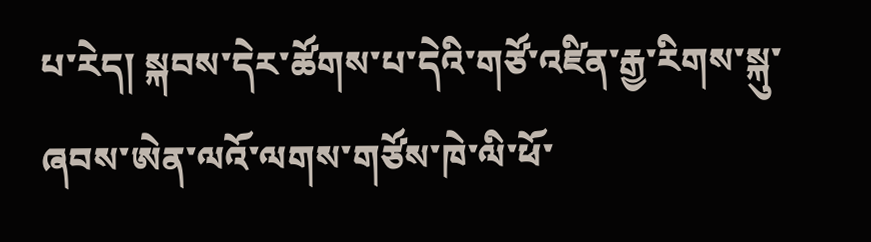པ་རེད། སྐབས་དེར་ཚོགས་པ་དེའི་གཙོ་འཛིན་རྒྱ་རིགས་སྐུ་ཞབས་ཨེན་ལའོ་ལགས་གཙོས་ཁེ་ལི་ཕོ་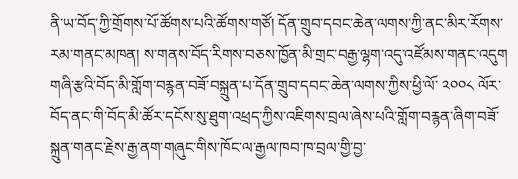ནི་ཡ་བོད་ཀྱི་གྲོགས་པོ་ཚོགས་པའི་ཚོགས་གཙོ། དོན་གྲུབ་དབང་ཆེན་ལགས་ཀྱི་ནང་མིར་རོགས་རམ་གནང་མཁན། ས་གནས་བོད་རིགས་བཅས་ཁྱོན་མི་གྲང་བརྒྱ་ལྷག་འདུ་འཛོམས་གནང་འདུག གཞི་རྩའི་བོད་མི་གློག་བརྙན་བཟོ་བསྐྲུན་པ་དོན་གྲུབ་དབང་ཆེན་ལགས་ཀྱིས་ཕྱི་ལོ་ ༢༠༠༨ ལོར་བོད་ནང་གི་བོད་མི་ཚོར་དངོས་སུ་ཐུག་འཕྲད་ཀྱིས་འཇིགས་བྲལ་ཞེས་པའི་གློག་བརྙན་ཞིག་བཟོ་སྐྲུན་གནང་རྗེས་རྒྱ་ནག་གཞུང་གིས་ཁོང་ལ་རྒྱལ་ཁབ་ཁ་བྲལ་གྱི་བྱ་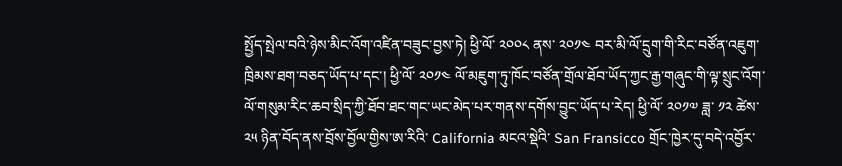སྤྱོད་སྤེལ་བའི་ཉེས་མིང་འོག་འཛིན་བཟུང་བྱས་ཏེ། ཕྱི་ལོ་ ༢༠༠༨ ནས་ ༢༠༡༤ བར་མི་ལོ་དྲུག་གི་རིང་བཙོན་འཇུག་ཁྲིམས་ཐག་བཅད་ཡོད་པ་དང་། ཕྱི་ལོ་ ༢༠༡༤ ལོ་མཇུག་ཏུ་ཁོང་བཙོན་གྲོལ་ཐོབ་ཡོད་ཀྱང་རྒྱ་གཞུང་གི་ལྟ་སྲུང་འོག་ལོ་གསུམ་རིང་ཆབ་སྲིད་ཀྱི་ཐོབ་ཐང་གང་ཡང་མེད་པར་གནས་དགོས་བྱུང་ཡོད་པ་རེད། ཕྱི་ལོ་ ༢༠༡༧ ཟླ་ ༡༢ ཚེས་ ༢༥ ཉིན་བོད་ནས་བྲོས་བྱོལ་གྱིས་ཨ་རིའི་ California མངའ་སྡེའི་ San Fransicco གྲོང་ཁྱེར་དུ་བདེ་འབྱོར་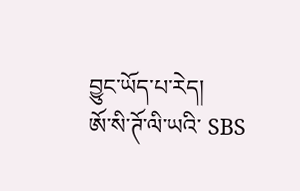བྱུང་ཡོད་པ་རེད།
ཨོ་སི་ཊོ་ལི་ཡའི་ SBS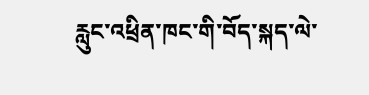རླུང་འཕྲིན་ཁང་གི་བོད་སྐད་ལེ་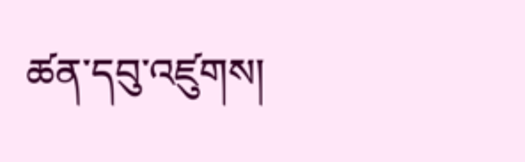ཚན་དབུ་འཛུགས།